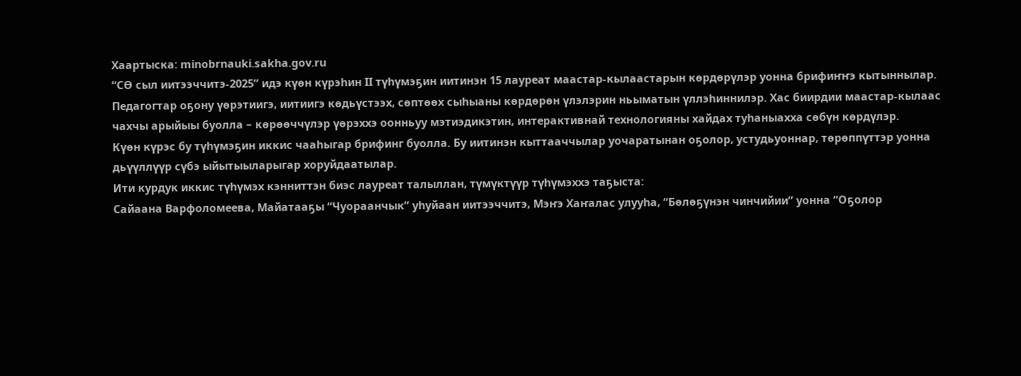Хаартыска: minobrnauki.sakha.gov.ru
“СӨ сыл иитээччитэ-2025” идэ күөн күрэһин II түһүмэҕин иитинэн 15 лауреат маастар-кылаастарын көрдөрүлэр уонна брифиҥҥэ кытыннылар. Педагогтар оҕону үөрэтиигэ, иитиигэ көдьүстээх, сөптөөх сыһыаны көрдөрөн үлэлэрин ньыматын үллэһиннилэр. Хас биирдии маастар-кылаас чахчы арыйыы буолла – көрөөччүлэр үөрэххэ оонньуу мэтиэдикэтин, интерактивнай технологияны хайдах туһаныахха сөбүн көрдүлэр.
Күөн күрэс бу түһүмэҕин иккис чааһыгар брифинг буолла. Бу иитинэн кыттааччылар уочаратынан оҕолор, устудьуоннар, төрөппүттэр уонна дьүүллүүр сүбэ ыйытыыларыгар хоруйдаатылар.
Ити курдук иккис түһүмэх кэнниттэн биэс лауреат талыллан, түмүктүүр түһүмэххэ таҕыста:
Сайаана Варфоломеева, Майатааҕы “Чуораанчык” уһуйаан иитээччитэ, Мэҥэ Хаҥалас улууһа, “Бөлөҕүнэн чинчийии” уонна “Оҕолор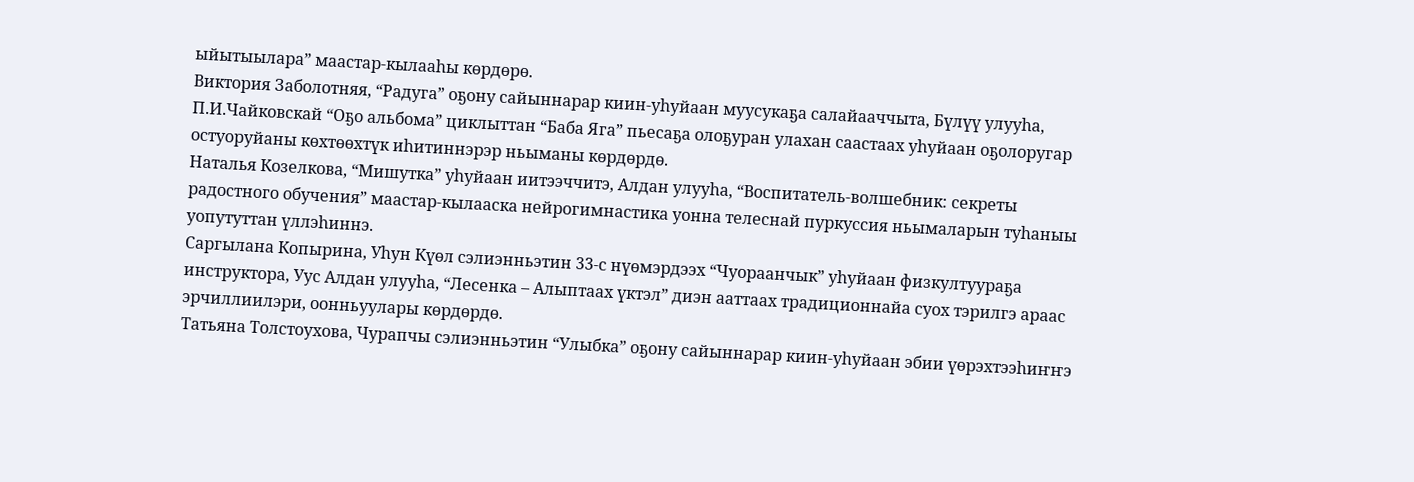ыйытыылара” маастар-кылааһы көрдөрө.
Виктория Заболотняя, “Радуга” оҕону сайыннарар киин-уһуйаан муусукаҕа салайааччыта, Бүлүү улууһа, П.И.Чайковскай “Оҕо альбома” циклыттан “Баба Яга” пьесаҕа олоҕуран улахан саастаах уһуйаан оҕолоругар остуоруйаны көхтөөхтүк иһитиннэрэр ньыманы көрдөрдө.
Наталья Козелкова, “Мишутка” уһуйаан иитээччитэ, Алдан улууһа, “Воспитатель-волшебник: секреты радостного обучения” маастар-кылааска нейрогимнастика уонна телеснай пуркуссия ньымаларын туһаныы уопутуттан үллэһиннэ.
Саргылана Копырина, Уһун Күөл сэлиэнньэтин 33-с нүөмэрдээх “Чуораанчык” уһуйаан физкултуураҕа инструктора, Уус Алдан улууһа, “Лесенка – Алыптаах үктэл” диэн ааттаах традиционнайа суох тэрилгэ араас эрчиллиилэри, оонньуулары көрдөрдө.
Татьяна Толстоухова, Чурапчы сэлиэнньэтин “Улыбка” оҕону сайыннарар киин-уһуйаан эбии үөрэхтээһиҥҥэ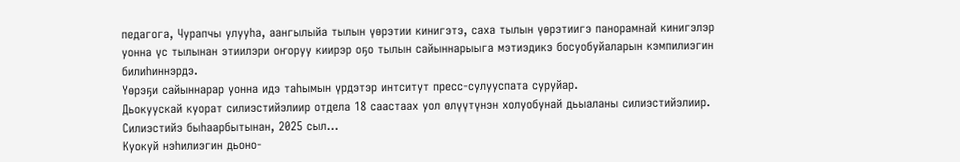педагога, Чурапчы улууһа, аангылыйа тылын үөрэтии кинигэтэ, саха тылын үөрэтиигэ панорамнай кинигэлэр уонна үс тылынан этиилэри оҥоруу киирэр оҕо тылын сайыннарыыга мэтиэдикэ босуобуйаларын кэмпилиэгин билиһиннэрдэ.
Үөрэҕи сайыннарар уонна идэ таһымын үрдэтэр интситут пресс-сулууспата суруйар.
Дьокуускай куорат силиэстийэлиир отдела 18 саастаах уол өлүүтүнэн холуобунай дьыаланы силиэстийэлиир. Силиэстийэ быһаарбытынан, 2025 сыл…
Куокуй нэһилиэгин дьоно-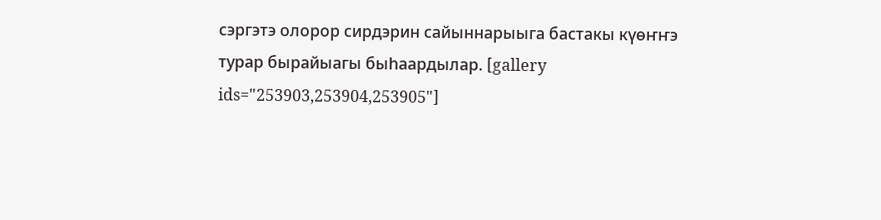сэргэтэ олорор сирдэрин сайыннарыыга бастакы күөҥҥэ турар бырайыагы быһаардылар. [gallery ids="253903,253904,253905"]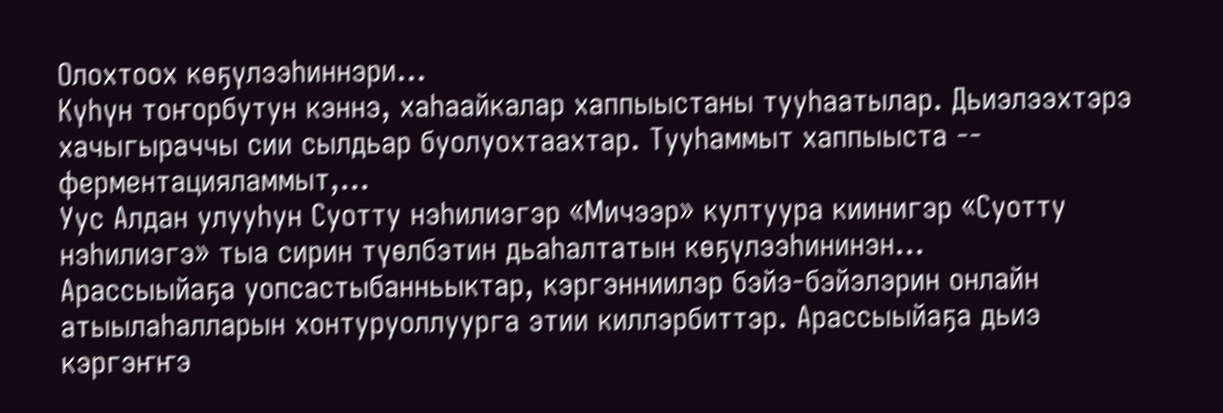Олохтоох көҕүлээһиннэри…
Күһүн тоҥорбутун кэннэ, хаһаайкалар хаппыыстаны тууһаатылар. Дьиэлээхтэрэ хачыгыраччы сии сылдьар буолуохтаахтар. Тууһаммыт хаппыыста -- ферментацияламмыт,…
Уус Алдан улууһун Суотту нэһилиэгэр «Мичээр» култуура киинигэр «Суотту нэһилиэгэ» тыа сирин түөлбэтин дьаһалтатын көҕүлээһининэн…
Арассыыйаҕа уопсастыбанньыктар, кэргэнниилэр бэйэ-бэйэлэрин онлайн атыылаһалларын хонтуруоллуурга этии киллэрбиттэр. Арассыыйаҕа дьиэ кэргэҥҥэ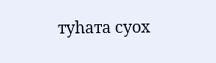туһата суох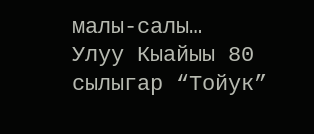малы-салы…
Улуу Кыайыы 80 сылыгар “Тойук”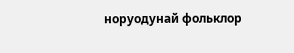норуодунай фольклор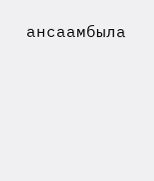ансаамбыла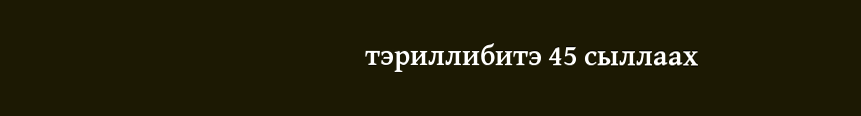тэриллибитэ 45 сыллаах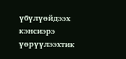үбүлүөйдээх кэнсиэрэ үөрүүлээхтик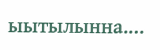ыытылынна.…